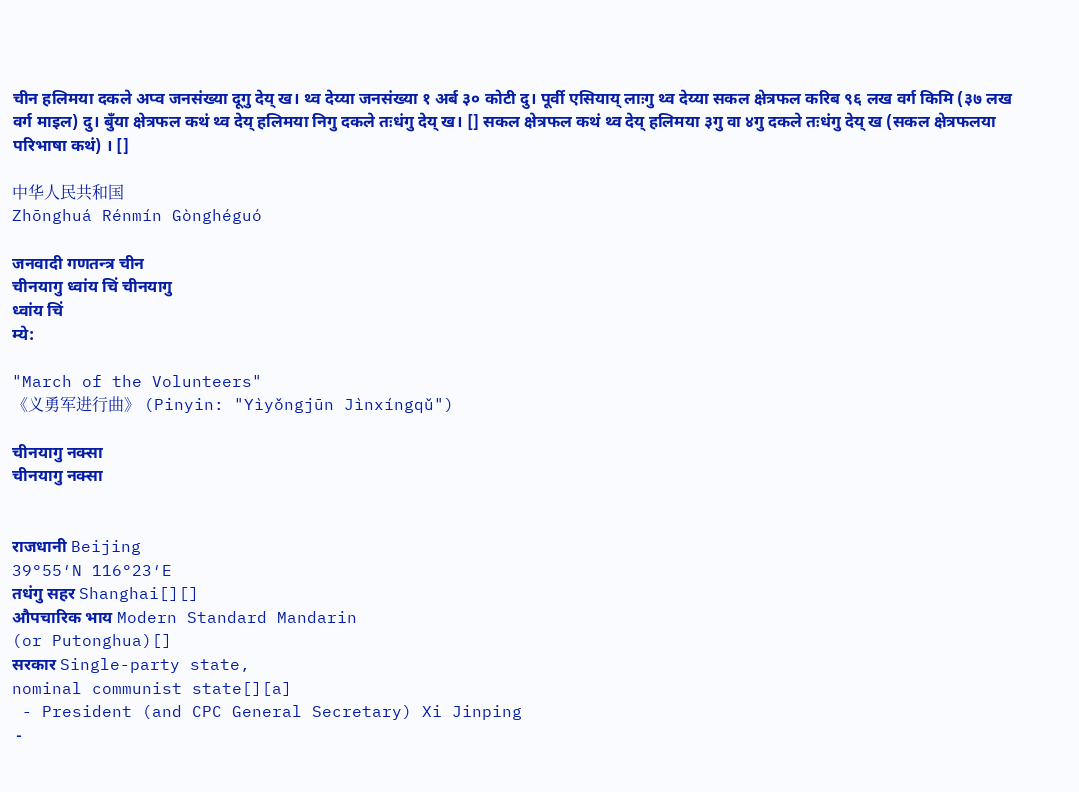चीन हलिमया दकले अप्व जनसंख्या दूगु देय् ख। थ्व देय्या जनसंख्या १ अर्ब ३० कोटी दु। पूर्वी एसियाय् लाःगु थ्व देय्या सकल क्षेत्रफल करिब ९६ लख वर्ग किमि (३७ लख वर्ग माइल) दु। बुँया क्षेत्रफल कथं थ्व देय् हलिमया निगु दकले तःधंगु देय् ख। [] सकल क्षेत्रफल कथं थ्व देय् हलिमया ३गु वा ४गु दकले तःधंगु देय् ख (सकल क्षेत्रफलया परिभाषा कथं) । []

中华人民共和国
Zhōnghuá Rénmín Gònghéguó

जनवादी गणतन्त्र चीन
चीनयागु ध्वांय चिं चीनयागु
ध्वांय चिं
म्ये:

"March of the Volunteers"
《义勇军进行曲》 (Pinyin: "Yìyǒngjūn Jìnxíngqǔ")

चीनयागु नक्सा
चीनयागु नक्सा


राजधानी Beijing
39°55′N 116°23′E
तधंगु सहर Shanghai[][]
औपचारिक भाय Modern Standard Mandarin
(or Putonghua)[]
सरकार Single-party state,
nominal communist state[][a]
 - President (and CPC General Secretary) Xi Jinping
 -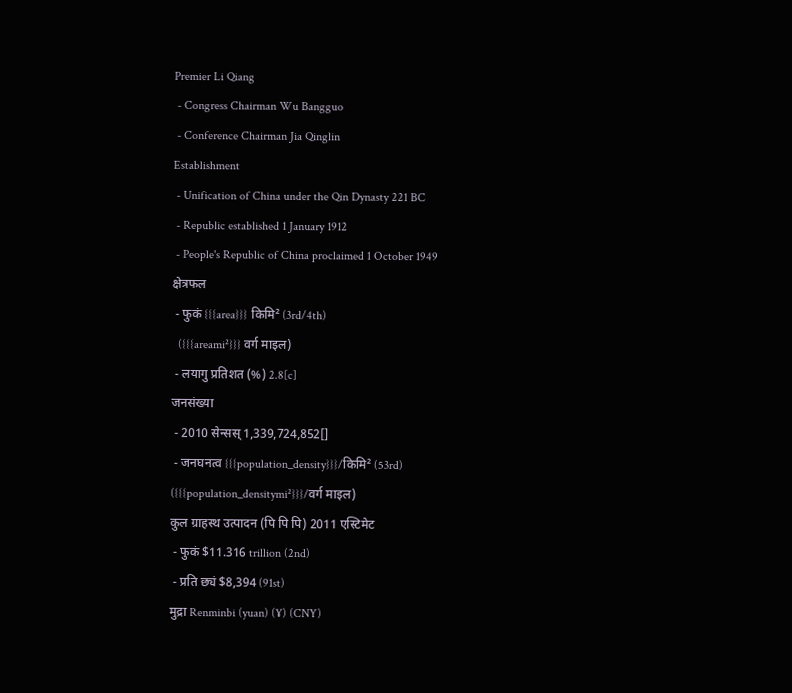Premier Li Qiang
 - Congress Chairman Wu Bangguo
 - Conference Chairman Jia Qinglin
Establishment
 - Unification of China under the Qin Dynasty 221 BC
 - Republic established 1 January 1912
 - People's Republic of China proclaimed 1 October 1949
क्षेत्रफल
 - फुकं {{{area}}} किमि² (3rd/4th)
  ({{{areami²}}} वर्ग माइल)
 - लयागु प्रतिशत (%) 2.8[c]
जनसंख्या
 - 2010 सेन्सस् 1,339,724,852[]
 - जनघनत्व {{{population_density}}}/किमि² (53rd)
({{{population_densitymi²}}}/वर्ग माइल)
कुल ग्राहस्थ उत्पादन (पि पि पि) 2011 एस्टिमेट
 - फुकं $11.316 trillion (2nd)
 - प्रति छ्यं $8,394 (91st)
मुद्रा Renminbi (yuan) (¥) (CNY)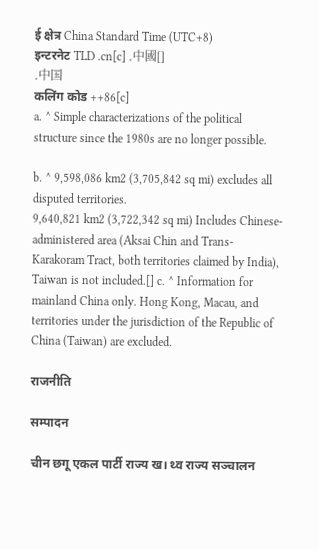ई क्षेत्र China Standard Time (UTC+8)
इन्टरनेट TLD .cn[c] .中國[]
.中国
कलिंग कोड ++86[c]
a. ^ Simple characterizations of the political structure since the 1980s are no longer possible.

b. ^ 9,598,086 km2 (3,705,842 sq mi) excludes all disputed territories.
9,640,821 km2 (3,722,342 sq mi) Includes Chinese-administered area (Aksai Chin and Trans-Karakoram Tract, both territories claimed by India), Taiwan is not included.[] c. ^ Information for mainland China only. Hong Kong, Macau, and territories under the jurisdiction of the Republic of China (Taiwan) are excluded.

राजनीति

सम्पादन

चीन छगू एकल पार्टी राज्य ख। थ्व राज्य सञ्चालन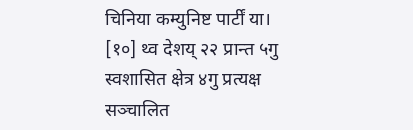चिनिया कम्युनिष्ट पार्टीं या। [१०] थ्व देशय् २२ प्रान्त ५गु स्वशासित क्षेत्र ४गु प्रत्यक्ष सञ्चालित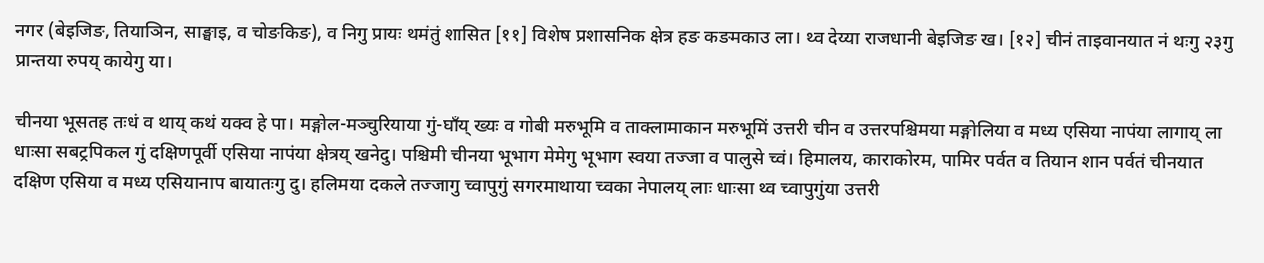नगर (बेइजिङ, तियाञिन, साङ्घाइ, व चोङकिङ), व निगु प्रायः थमंतुं शासित [११] विशेष प्रशासनिक क्षेत्र हङ कङमकाउ ला। थ्व देय्या राजधानी बेइजिङ ख। [१२] चीनं ताइवानयात नं थःगु २३गु प्रान्तया रुपय् कायेगु या।

चीनया भूसतह तःधं व थाय् कथं यक्व हे पा। मङ्गोल-मञ्चुरियाया गुं-घाँय् ख्यः व गोबी मरुभूमि व ताक्लामाकान मरुभूमिं उत्तरी चीन व उत्तरपश्चिमया मङ्गोलिया व मध्य एसिया नापंया लागाय् ला धाःसा सबट्रपिकल गुं दक्षिणपूर्वी एसिया नापंया क्षेत्रय् खनेदु। पश्चिमी चीनया भूभाग मेमेगु भूभाग स्वया तज्जा व पालुसे च्वं। हिमालय, काराकोरम, पामिर पर्वत व तियान शान पर्वतं चीनयात दक्षिण एसिया व मध्य एसियानाप बायातःगु दु। हलिमया दकले तज्जागु च्वापुगुं सगरमाथाया च्वका नेपालय् लाः धाःसा थ्व च्वापुगुंया उत्तरी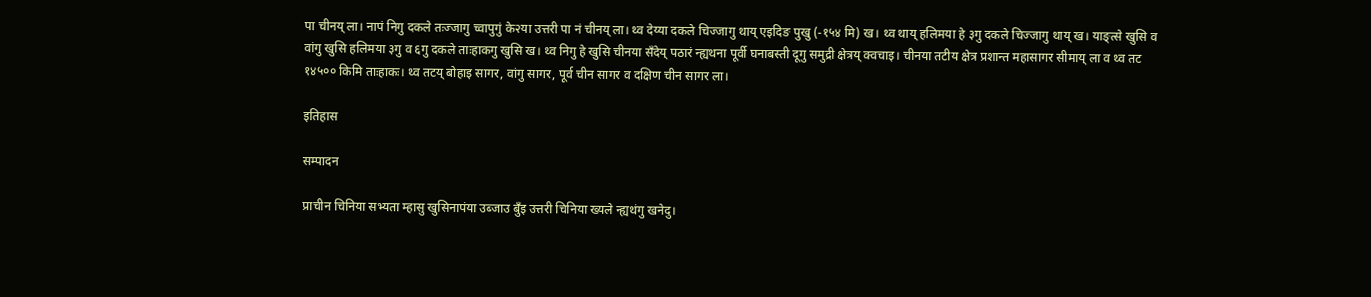पा चीनय् ला। नापं निगु दकले तःज्जागु च्वापुगुं के२या उत्तरी पा नं चीनय् ला। थ्व देय्या दकले चिज्जागु थाय् एइदिङ पुखु (-१५४ मि) ख। थ्व थाय् हलिमया हे ३गु दकले चिज्जागु थाय् ख। याङ्त्से खुसि व वांगु खुसि हलिमया ३गु व ६गु दकले ताःहाकगु खुसि ख। थ्व निगु हे खुसि चीनया सँदेय् पठारं न्ह्यथना पूर्वी घनाबस्ती दूगु समुद्री क्षेत्रय् क्वचाइ। चीनया तटीय क्षेत्र प्रशान्त महासागर सीमाय् ला व थ्व तट १४५०० किमि ताःहाकः। थ्व तटय् बोहाइ सागर, वांगु सागर, पूर्व चीन सागर व दक्षिण चीन सागर ला।

इतिहास

सम्पादन

प्राचीन चिनिया सभ्यता म्हासु खुसिनापंया उब्जाउ बुँइ उत्तरी चिनिया ख्यले न्ह्यथंगु खनेदु।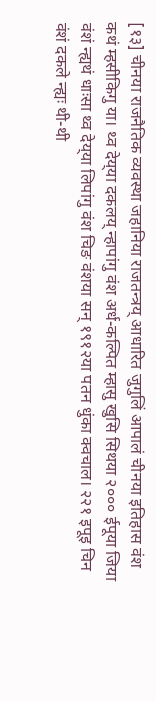[१३] चीनया राजनैतिक व्यवस्था जहानिया राजतन्त्रय् आधारित जुगुलिं आपालं चीनया इतिहास वंश कथं म्हसीकिगु या। थ्व देय्‌या दकलय् न्हापांगु वंश अर्ध-कल्पित म्हासु खुसि सिथया २००० ईपूया जिया वंशं न्ह्यथं धाःसा थ्व देय्‌या लिपांगु वंश चिङ वंशया सन् १९१२या पतन धुंका क्वचाल। २२१ इपूइ चिन वंशं दकले न्ह्यः थी-थी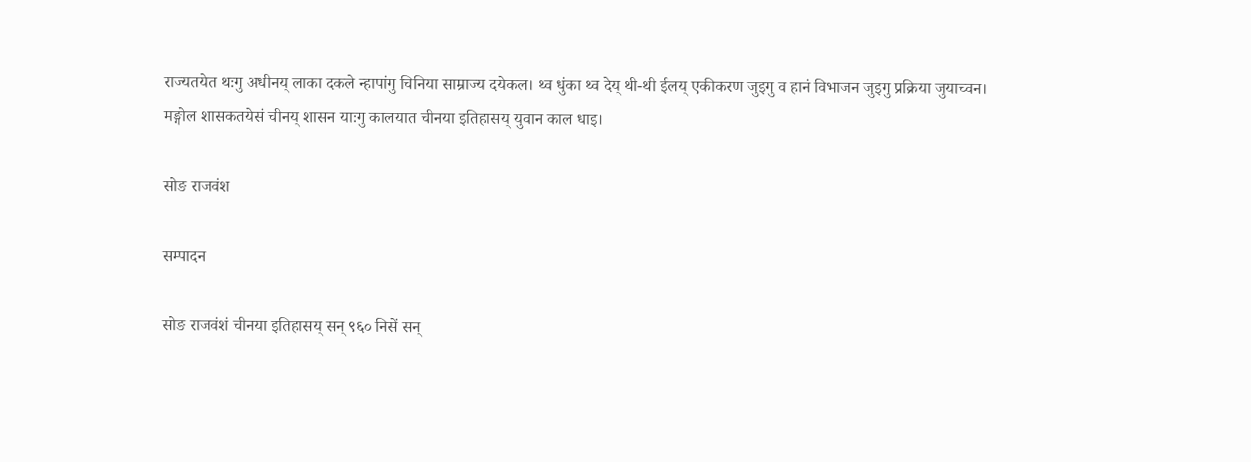राज्यतयेत थःगु अधीनय् लाका दकले न्हापांगु चिनिया साम्राज्य दयेकल। थ्व धुंका थ्व देय् थी-थी ईलय् एकीकरण जुइगु व हानं विभाजन जुइगु प्रक्रिया जुयाच्वन। मङ्गोल शासकतयेसं चीनय् शासन याःगु कालयात चीनया इतिहासय् युवान काल धाइ।

सोङ राजवंश

सम्पादन

सोङ राजवंशं चीनया इतिहासय् सन् ९६० निसें सन्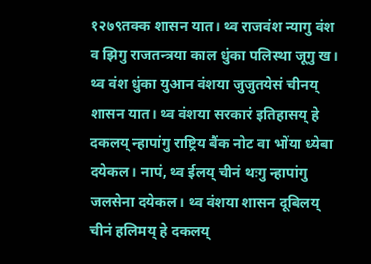१२७९तक्क शासन यात। थ्व राजवंश न्यागु वंश व झिगु राजतन्त्रया काल धुंका पलिस्था जूगु ख। थ्व वंश धुंका युआन वंशया जुजुतयेसं चीनय् शासन यात। थ्व वंशया सरकारं इतिहासय् हे दकलय् न्हापांगु राष्ट्रिय बैंक नोट वा भोंया ध्येबा दयेकल। नापं, थ्व ईलय् चीनं थःगु न्हापांगु जलसेना दयेकल। थ्व वंशया शासन दूबिलय् चीनं हलिमय् हे दकलय्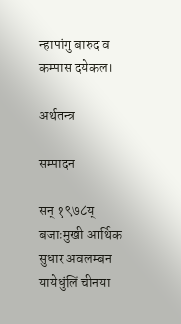न्हापांगु बारुद व कम्पास दयेकल।

अर्थतन्त्र

सम्पादन

सन् १९७८य् बजाःमुखी आर्थिक सुधार अवलम्बन यायेधुंलिं चीनया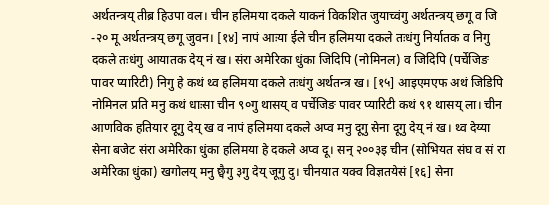अर्थतन्त्रय् तीब्र हिउपा वल। चीन हलिमया दकले याकनं विकशित जुयाच्वंगु अर्थतन्त्रय् छगू व जि -२० मू अर्थतन्त्रय् छगू जुवन। [१४] नापं आःया ईले चीन हलिमया दकले तःधंगु निर्यातक व निगु दकले तःधंगु आयातक देय् नं ख। संरा अमेरिका धुंका जिदिपि (नोमिनल) व जिदिपि (पर्चेजिङ पावर प्यारिटी) निगु हे कथं थ्व हलिमया दकले तःधंगु अर्थतन्त्र ख। [१५] आइएमएफ अथं जिडिपि नोमिनल प्रति मनु कथं धाःसा चीन ९०गु थासय् व पर्चेजिङ पावर प्यारिटी कथं ९१ थासय् ला। चीन आणविक हतियार दूगु देय् ख व नापं हलिमया दकले अप्व मनु दूगु सेना दूगु देय् नं ख। थ्व देय्या सेना बजेट संरा अमेरिका धुंका हलिमया हे दकले अप्व दू। सन् २००३इ चीन (सोभियत संघ व सं रा अमेरिका धुंका) खगोलय् मनु छ्वैगु ३गु देय् जूगु दु। चीनयात यक्व विज्ञतयेसं [१६] सेना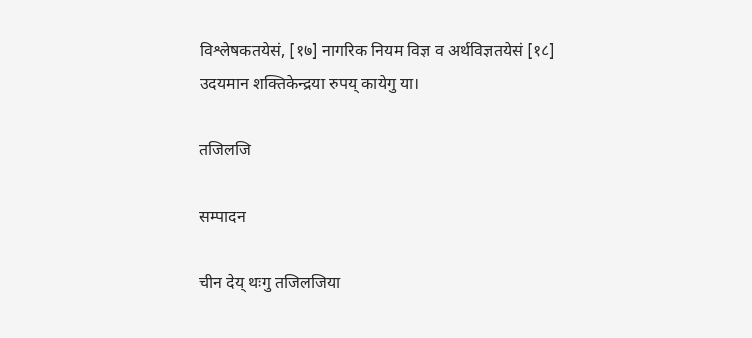विश्लेषकतयेसं, [१७] नागरिक नियम विज्ञ व अर्थविज्ञतयेसं [१८] उदयमान शक्तिकेन्द्रया रुपय् कायेगु या।

तजिलजि

सम्पादन

चीन देय्‌ थःगु तजिलजिया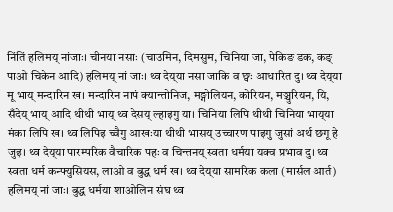निंतिं हलिमय् नांजाः। चीनया नसाः (चाउमिन, दिमसुम, चिनिया जा, पेकिङ डक, कङ् पाओ चिकेन आदि) हलिमय् नां जाः। थ्व देय्‌या नसा जाकि व छ्वः आधारित दु। थ्व देय्‌या मू भाय् मन्दारिन ख। मन्दारिन नापं क्यान्तोनिज, मङ्गोलियन, कोरियन, मञ्चुरियन, यि, सँदेय् भाय् आदि थीथी भाय् थ्व देसय् ल्हाइगु या। चिनिया लिपि थीथी चिनिया भाय्‌या मंका लिपि ख। थ्व लिपिइ च्वैगु आखःया थीथी भासय् उच्चारण पाइगु जुसां अर्थ छगू हे जुइ। थ्व देय्‌या पारम्परिक वैचारिक पहः व चिन्तनय् स्वता धर्मया यक्व प्रभाव दु। थ्व स्वता धर्म कन्फ्युसियस, लाओ व बुद्ध धर्म ख। थ्व देय्‌या सामरिक कला (मार्सल आर्त) हलिमय् नां जाः। बुद्ध धर्मया शाओलिन संघ थ्व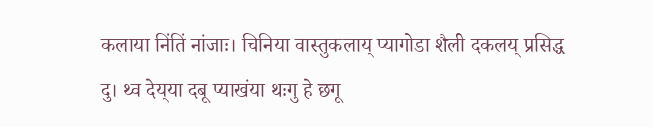कलाया निंतिं नांजाः। चिनिया वास्तुकलाय् प्यागोडा शैली दकलय् प्रसिद्ध दु। थ्व देय्‌या दबू प्याखंया थःगु हे छगू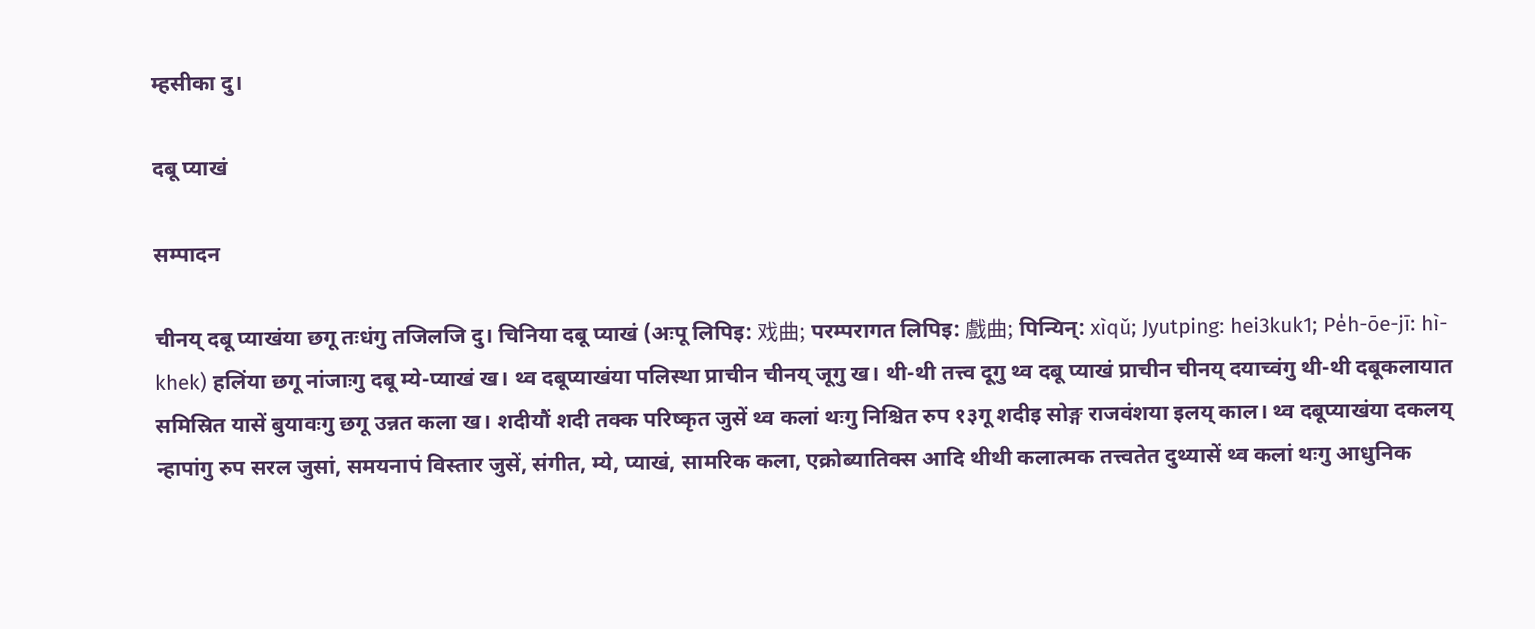म्हसीका दु।

दबू प्याखं

सम्पादन

चीनय् दबू प्याखंया छगू तःधंगु तजिलजि दु। चिनिया दबू प्याखं (अःपू लिपिइ: 戏曲; परम्परागत लिपिइ: 戲曲; पिन्यिन्: xìqǔ; Jyutping: hei3kuk1; Pe̍h-ōe-jī: hì-khek) हलिंया छगू नांजाःगु दबू म्ये-प्याखं ख। थ्व दबूप्याखंया पलिस्था प्राचीन चीनय् जूगु ख। थी-थी तत्त्व दूगु थ्व दबू प्याखं प्राचीन चीनय् दयाच्वंगु थी-थी दबूकलायात समिस्रित यासें बुयावःगु छगू उन्नत कला ख। शदीयौं शदी तक्क परिष्कृत जुसें थ्व कलां थःगु निश्चित रुप १३गू शदीइ सोङ्ग राजवंशया इलय् काल। थ्व दबूप्याखंया दकलय् न्हापांगु रुप सरल जुसां, समयनापं विस्तार जुसें, संगीत, म्ये, प्याखं, सामरिक कला, एक्रोब्यातिक्स आदि थीथी कलात्मक तत्त्वतेत दुथ्यासें थ्व कलां थःगु आधुनिक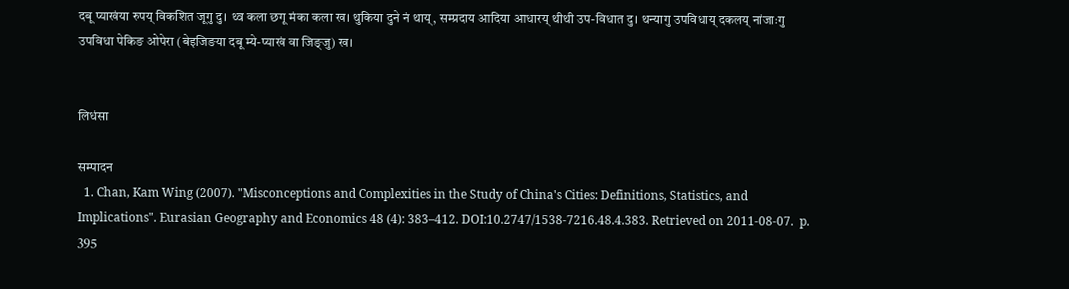दबू प्याखंया रुपय् विकशित जूगु दु। थ्व कला छगू मंका कला ख। थुकिया दुने नं थाय्, सम्प्रदाय आदिया आधारय् थीथी उप-विधात दु। थन्यागु उपविधाय् दकलय् नांजाःगु उपविधा पेकिङ ओपेरा (बेइजिङया दबू म्ये-प्याखं वा जिङ्जु) ख।


लिधंसा

सम्पादन
  1. Chan, Kam Wing (2007). "Misconceptions and Complexities in the Study of China's Cities: Definitions, Statistics, and Implications". Eurasian Geography and Economics 48 (4): 383–412. DOI:10.2747/1538-7216.48.4.383. Retrieved on 2011-08-07.  p. 395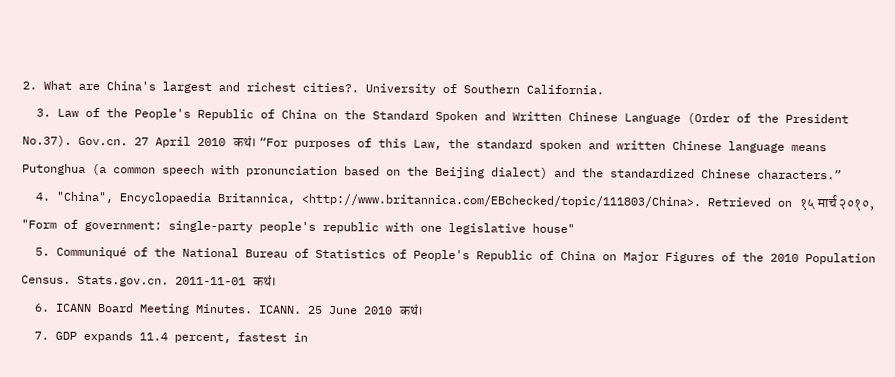2. What are China's largest and richest cities?. University of Southern California.
  3. Law of the People's Republic of China on the Standard Spoken and Written Chinese Language (Order of the President No.37). Gov.cn. 27 April 2010 कथं। “For purposes of this Law, the standard spoken and written Chinese language means Putonghua (a common speech with pronunciation based on the Beijing dialect) and the standardized Chinese characters.”
  4. "China", Encyclopaedia Britannica, <http://www.britannica.com/EBchecked/topic/111803/China>. Retrieved on १५ मार्च २०१०, "Form of government: single-party people's republic with one legislative house"
  5. Communiqué of the National Bureau of Statistics of People's Republic of China on Major Figures of the 2010 Population Census. Stats.gov.cn. 2011-11-01 कथं।
  6. ICANN Board Meeting Minutes. ICANN. 25 June 2010 कथं।
  7. GDP expands 11.4 percent, fastest in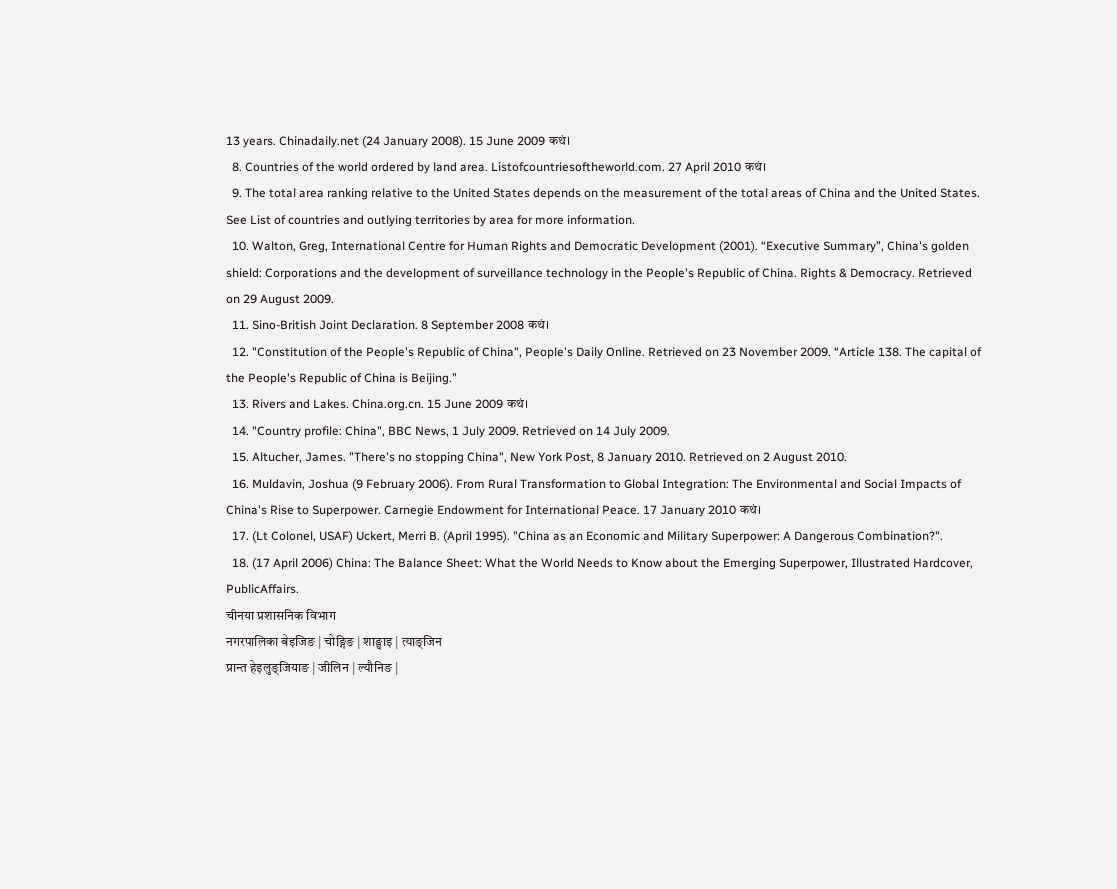13 years. Chinadaily.net (24 January 2008). 15 June 2009 कथं।
  8. Countries of the world ordered by land area. Listofcountriesoftheworld.com. 27 April 2010 कथं।
  9. The total area ranking relative to the United States depends on the measurement of the total areas of China and the United States. See List of countries and outlying territories by area for more information.
  10. Walton, Greg, International Centre for Human Rights and Democratic Development (2001). “Executive Summary”, China's golden shield: Corporations and the development of surveillance technology in the People's Republic of China. Rights & Democracy. Retrieved on 29 August 2009.
  11. Sino-British Joint Declaration. 8 September 2008 कथं।
  12. "Constitution of the People's Republic of China", People's Daily Online. Retrieved on 23 November 2009. “Article 138. The capital of the People's Republic of China is Beijing.”
  13. Rivers and Lakes. China.org.cn. 15 June 2009 कथं।
  14. "Country profile: China", BBC News, 1 July 2009. Retrieved on 14 July 2009.
  15. Altucher, James. "There's no stopping China", New York Post, 8 January 2010. Retrieved on 2 August 2010.
  16. Muldavin, Joshua (9 February 2006). From Rural Transformation to Global Integration: The Environmental and Social Impacts of China's Rise to Superpower. Carnegie Endowment for International Peace. 17 January 2010 कथं।
  17. (Lt Colonel, USAF) Uckert, Merri B. (April 1995). "China as an Economic and Military Superpower: A Dangerous Combination?".
  18. (17 April 2006) China: The Balance Sheet: What the World Needs to Know about the Emerging Superpower, Illustrated Hardcover, PublicAffairs.
चीनया प्रशासनिक विभाग
नगरपालिका बेइजिङ | चोङ्गिङ | शाङ्घाइ | त्याङ्जिन
प्रान्त हेइलुङ्जियाङ | जीलिन | ल्यौनिङ |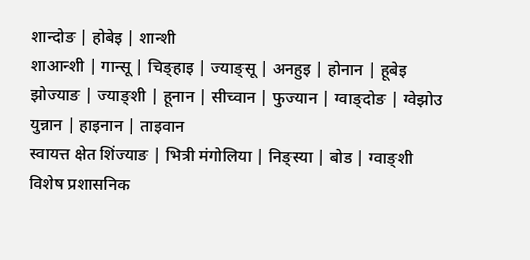शान्दोङ | होबेइ | शान्शी
शाआन्शी | गान्सू | चिङ्हाइ | ज्याङ्सू | अनहुइ | होनान | हूबेइ
झोज्याङ | ज्याङ्शी | हूनान | सीच्वान | फुज्यान | ग्वाङ्दोङ | ग्वेझोउ
युन्नान | हाइनान | ताइवान
स्वायत्त क्षेत शिंज्याङ | भित्री मंगोलिया | निङ्स्या | बोड | ग्वाङ्शी
विशेष प्रशासनिक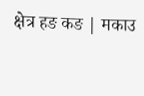क्षेत्र हङ कङ | मकाउ